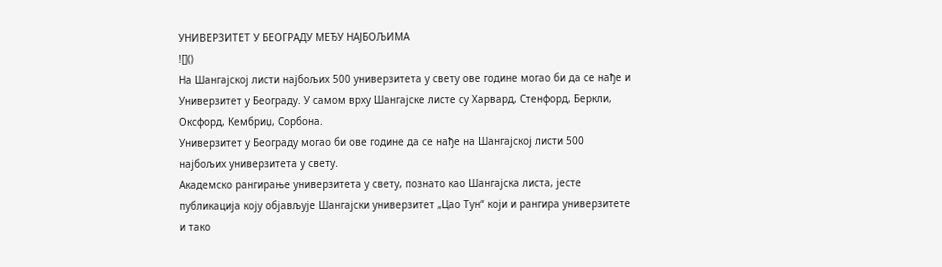УНИВЕРЗИТЕТ У БЕОГРАДУ МЕЂУ НАЈБОЉИМА
![]()
На Шангајској листи најбољих 500 универзитета у свету ове године могао би да се нађе и Универзитет у Београду. У самом врху Шангајске листе су Харвард, Стенфорд, Беркли, Оксфорд, Кембриџ, Сорбона.
Универзитет у Београду могао би ове године да се нађе на Шангајској листи 500 најбољих универзитета у свету.
Академско рангирање универзитета у свету, познато као Шангајска листа, јесте публикација коју објављује Шангајски универзитет „Цао Тун“ који и рангира универзитете и тако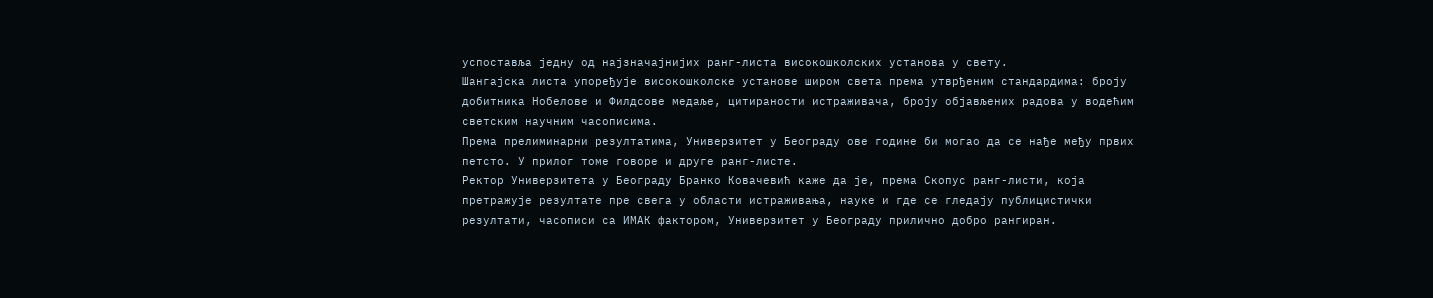успоставља једну од најзначајнијих ранг-листа високошколских установа у свету.
Шангајска листа упоређује високошколске установе широм света према утврђеним стандардима: броју добитника Нобелове и Филдсове медаље, цитираности истраживача, броју објављених радова у водећим светским научним часописима.
Према прелиминарни резултатима, Универзитет у Београду ове године би могао да се нађе међу првих петсто. У прилог томе говоре и друге ранг-листе.
Ректор Универзитета у Београду Бранко Ковачевић каже да је, према Скопус ранг-листи, која претражује резултате пре свега у области истраживања, науке и где се гледају публицистички резултати, часописи са ИМАК фактором, Универзитет у Београду прилично добро рангиран.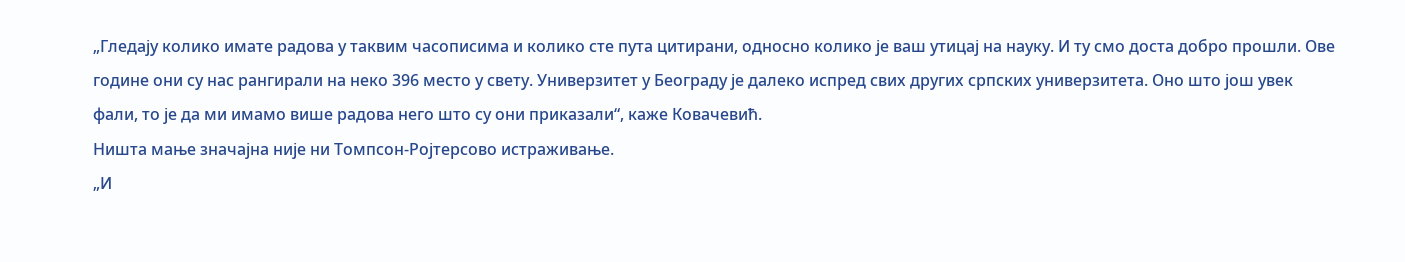„Гледају колико имате радова у таквим часописима и колико сте пута цитирани, односно колико је ваш утицај на науку. И ту смо доста добро прошли. Ове године они су нас рангирали на неко 396 место у свету. Универзитет у Београду је далеко испред свих других српских универзитета. Оно што још увек фали, то је да ми имамо више радова него што су они приказали“, каже Ковачевић.
Ништа мање значајна није ни Томпсон-Ројтерсово истраживање.
„И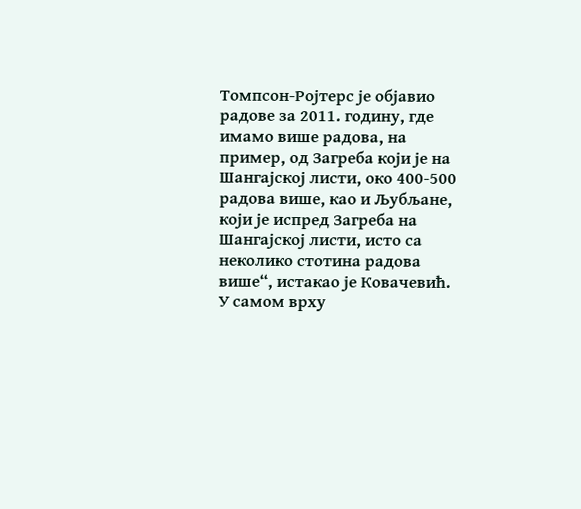Томпсон-Ројтерс је објавио радове за 2011. годину, где имамо више радова, на пример, од Загреба који је на Шангајској листи, око 400-500 радова више, као и Љубљане, који је испред Загреба на Шангајској листи, исто са неколико стотина радова више“, истакао је Ковачевић.
У самом врху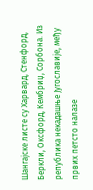Шангајске листе су Харвард, Стенфорд, Беркли, Оксфорд, Кембриџ, Сорбона. Из република некадашње Југославије, међу првих петсто налазе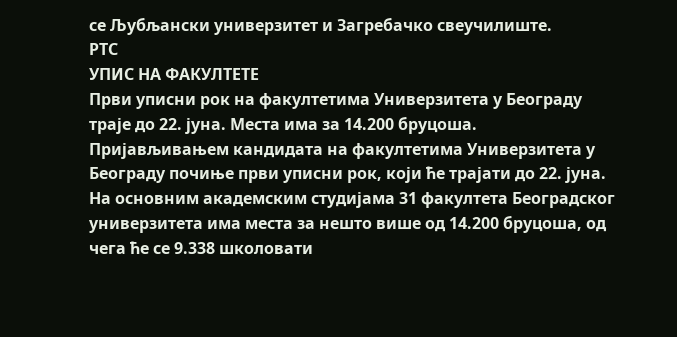се Љубљански универзитет и Загребачко свеучилиште.
РТС
УПИС НА ФАКУЛТЕТЕ
Први уписни рок на факултетима Универзитета у Београду траје до 22. јуна. Места има за 14.200 бруцоша.
Пријављивањем кандидата на факултетима Универзитета у Београду почиње први уписни рок, који ће трајати до 22. јуна. На основним академским студијама 31 факултета Београдског универзитета има места за нешто више од 14.200 бруцоша, од чега ће се 9.338 школовати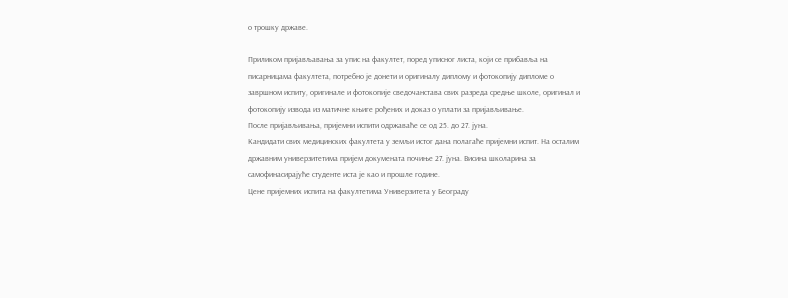о трошку државе.

Приликом пријављавања за упис на факултет, поред уписног листа, који се прибавља на писарницама факултета, потребно је донети и оригиналу диплому и фотокопију дипломе о завршном испиту, оригинале и фотокопије сведочанстава свих разреда средње школе, оригинал и фотокопију извода из матичне књиге рођених и доказ о уплати за пријављивање.
После пријављивања, пријемни испити одржаваће се од 25. до 27. јуна.
Кандидати свих медицинских факултета у земљи истог дана полагаће пријемни испит. На осталим државним универзитетима пријем докумената почиње 27. јуна. Висина школарина за самофинасирајуће студенте иста је као и прошле године.
Цене пријемних испита на факултетима Универзитета у Београду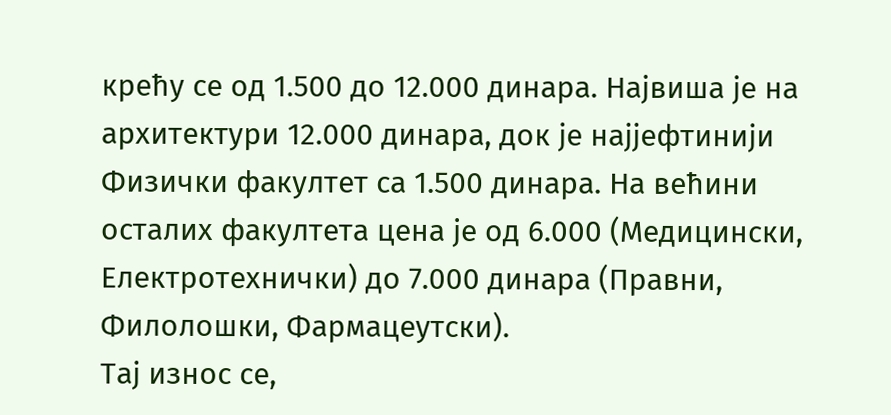крећу се од 1.500 до 12.000 динара. Највиша је на архитектури 12.000 динара, док је најјефтинији Физички факултет са 1.500 динара. На већини осталих факултета цена је од 6.000 (Медицински, Електротехнички) до 7.000 динара (Правни, Филолошки, Фармацеутски).
Тај износ се,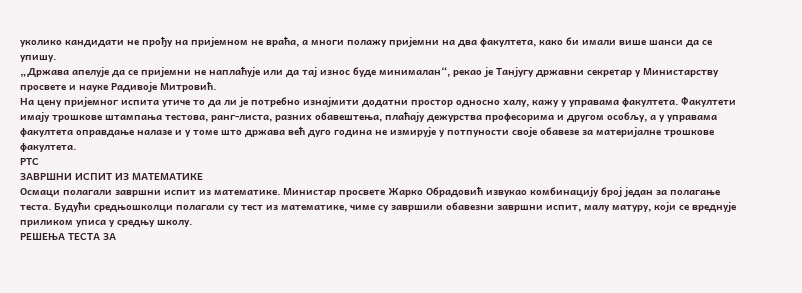уколико кандидати не прођу на пријемном не враћа, а многи полажу пријемни на два факултета, како би имали више шанси да се упишу.
„Држава апелује да се пријемни не наплаћује или да тај износ буде минималан“, рекао је Танјугу државни секретар у Министарству просвете и науке Радивоје Митровић.
На цену пријемног испита утиче то да ли је потребно изнајмити додатни простор односно халу, кажу у управама факултета. Факултети имају трошкове штампања тестова, ранг-листа, разних обавештења, плаћају дежурства професорима и другом особљу, а у управама факултета оправдање налазе и у томе што држава већ дуго година не измирује у потпуности своје обавезе за материјалне трошкове факултета.
РТС
ЗАВРШНИ ИСПИТ ИЗ МАТЕМАТИКЕ
Осмаци полагали завршни испит из математике. Министар просвете Жарко Обрадовић извукао комбинацију број један за полагање теста. Будући средњошколци полагали су тест из математике, чиме су завршили обавезни завршни испит, малу матуру, који се вреднује приликом уписа у средњу школу.
РЕШЕЊА ТЕСТА ЗА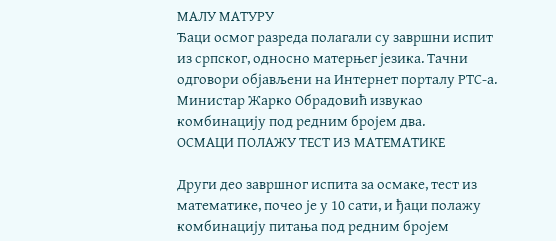МАЛУ МАТУРУ
Ђаци осмог разреда полaгали су завршни испит из српског, односно матерњег језика. Тачни одговори објављени на Интернет порталу РТС-а. Министар Жарко Обрадовић извукао комбинацију под редним бројем два.
ОСМАЦИ ПОЛАЖУ ТЕСТ ИЗ МАТЕМАТИКЕ

Други део завршног испита за осмаке, тест из математике, почео је у 10 сати, и ђаци полажу комбинацију питања под редним бројем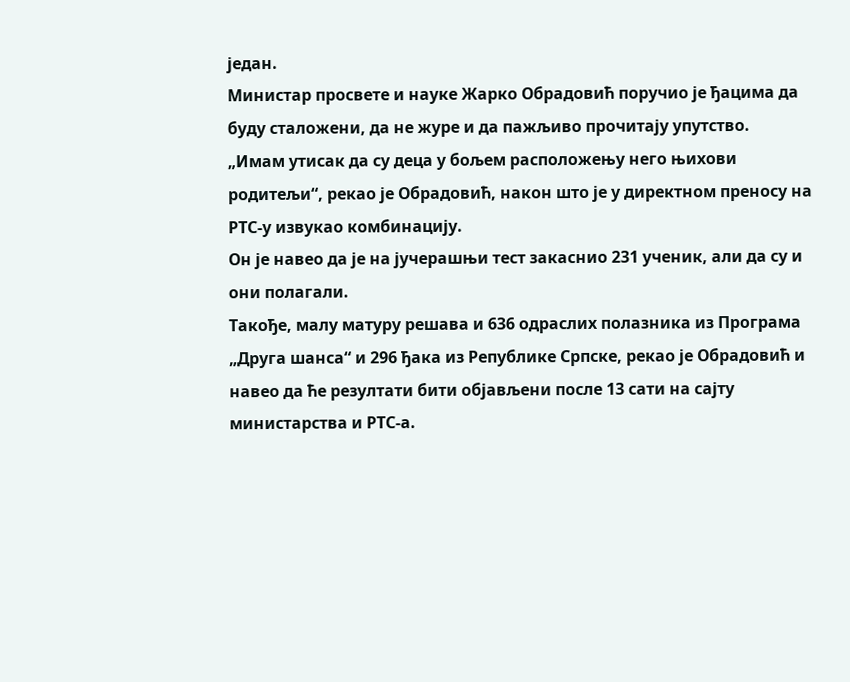један.
Министар просвете и науке Жарко Обрадовић поручио је ђацима да буду сталожени, да не журе и да пажљиво прочитају упутство.
„Имам утисак да су деца у бољем расположењу него њихови родитељи“, рекао је Обрадовић, након што је у директном преносу на РТС-у извукао комбинацију.
Он је навео да је на јучерашњи тест закаснио 231 ученик, али да су и они полагали.
Такође, малу матуру решава и 636 одраслих полазника из Програма „Друга шанса“ и 296 ђака из Републике Српске, рекао је Обрадовић и навео да ће резултати бити објављени после 13 сати на сајту министарства и РТС-а.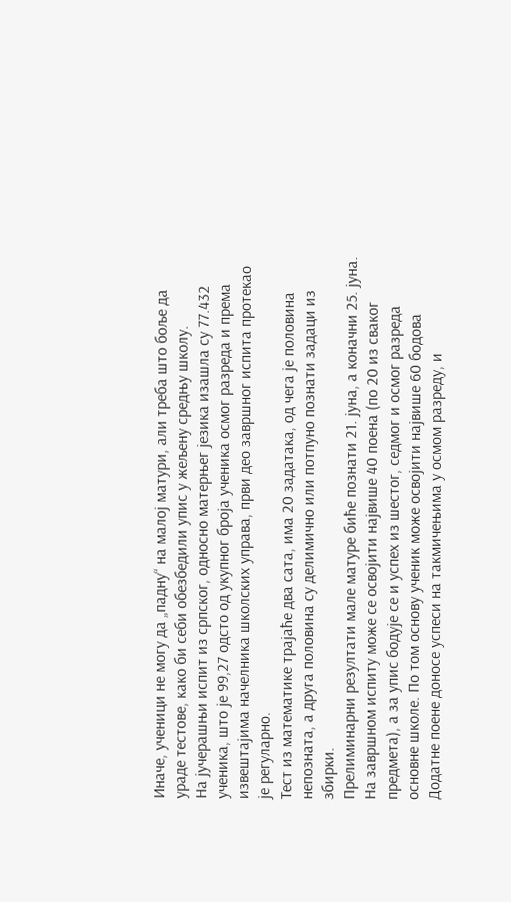Иначе, ученици не могу да „падну“ на малој матури, али треба што боље да ураде тестове, како би себи обезбедили упис у жељену средњу школу.
На јучерашњи испит из српског, односно матерњег језика изашла су 77.432 ученика, што је 99,27 одсто од укупног броја ученика осмог разреда и према извештајима начелника школских управа, први део завршног испита протекао је регуларно.
Тест из математике трајаће два сата, има 20 задатака, од чега је половина непозната, а друга половина су делимично или потпуно познати задаци из збирки.
Прелиминарни резултати мале матуре биће познати 21. јуна, а коначни 25. јуна.
На завршном испиту може се освојити највише 40 поена (по 20 из сваког предмета), а за упис бодује се и успех из шестог, седмог и осмог разреда основне школе. По том основу ученик може освојити највише 60 бодова
Додатне поене доносе успеси на такмичењима у осмом разреду, и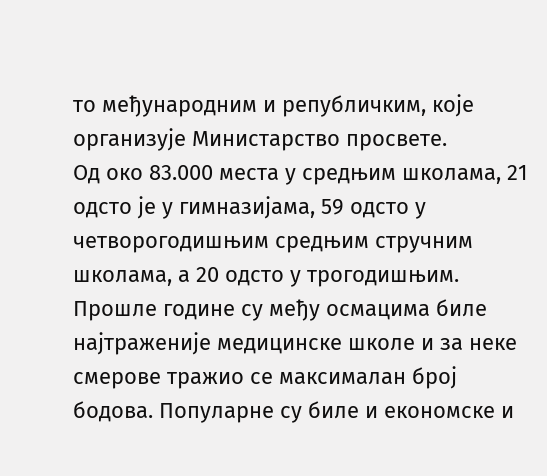то међународним и републичким, које организује Министарство просвете.
Од око 83.000 места у средњим школама, 21 одсто је у гимназијама, 59 одсто у четворогодишњим средњим стручним школама, а 20 одсто у трогодишњим.
Прошле године су међу осмацима биле најтраженије медицинске школе и за неке смерове тражио се максималан број бодова. Популарне су биле и економске и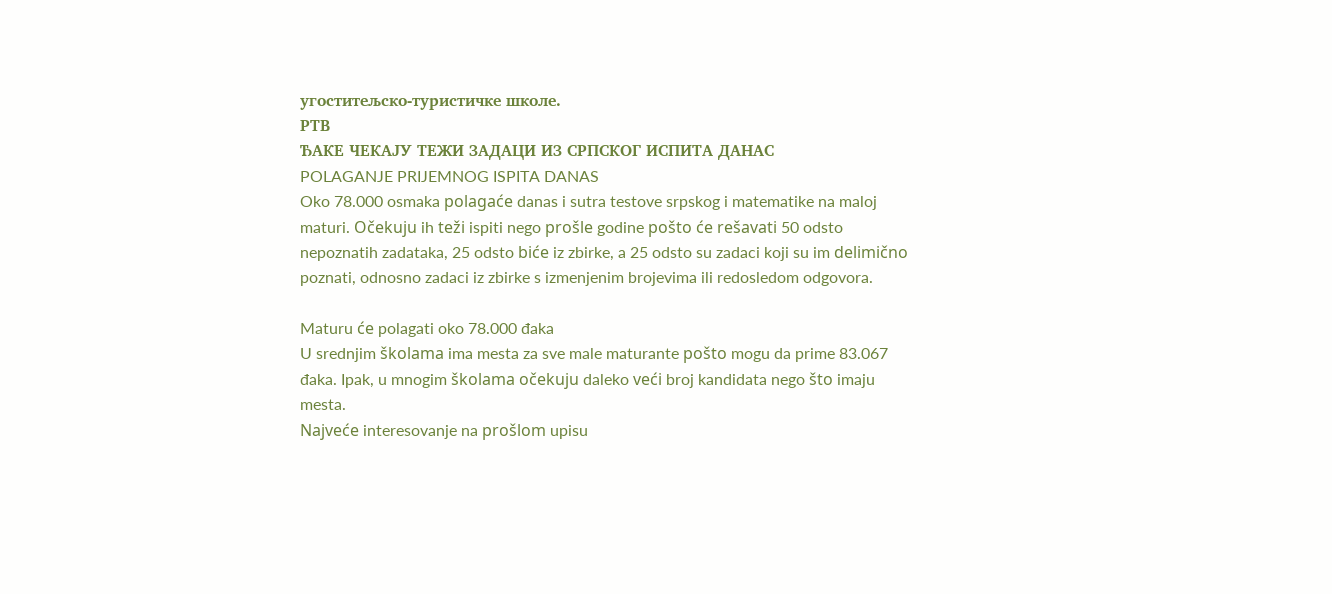угоститељско-туристичке школе.
РТВ
ЂАКЕ ЧЕКАЈУ ТЕЖИ ЗАДАЦИ ИЗ СРПСКОГ ИСПИТА ДАНАС
POLAGANJE PRIJEMNOG ISPITA DANAS
Oko 78.000 osmaka polagaće danas i sutra testove srpskog i matematike na maloj maturi. Očekuju ih teži ispiti nego prošle godine pošto će rešavati 50 odsto nepoznatih zadataka, 25 odsto biće iz zbirke, a 25 odsto su zadaci koji su im delimično poznati, odnosno zadaci iz zbirke s izmenjenim brojevima ili redosledom odgovora.

Maturu će polagati oko 78.000 đaka
U srednjim školama ima mesta za sve male maturante pošto mogu da prime 83.067 đaka. Ipak, u mnogim školama očekuju daleko veći broj kandidata nego što imaju mesta.
Najveće interesovanje na prošlom upisu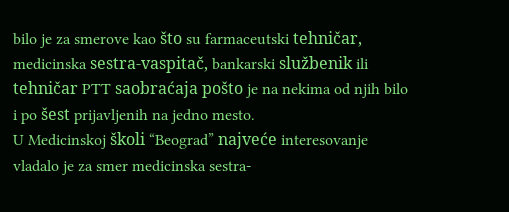bilo je za smerove kao što su farmaceutski tehničar, medicinska sestra-vaspitač, bankarski službenik ili tehničar PTT saobraćaja pošto je na nekima od njih bilo i po šest prijavljenih na jedno mesto.
U Medicinskoj školi “Beograd” najveće interesovanje vladalo je za smer medicinska sestra-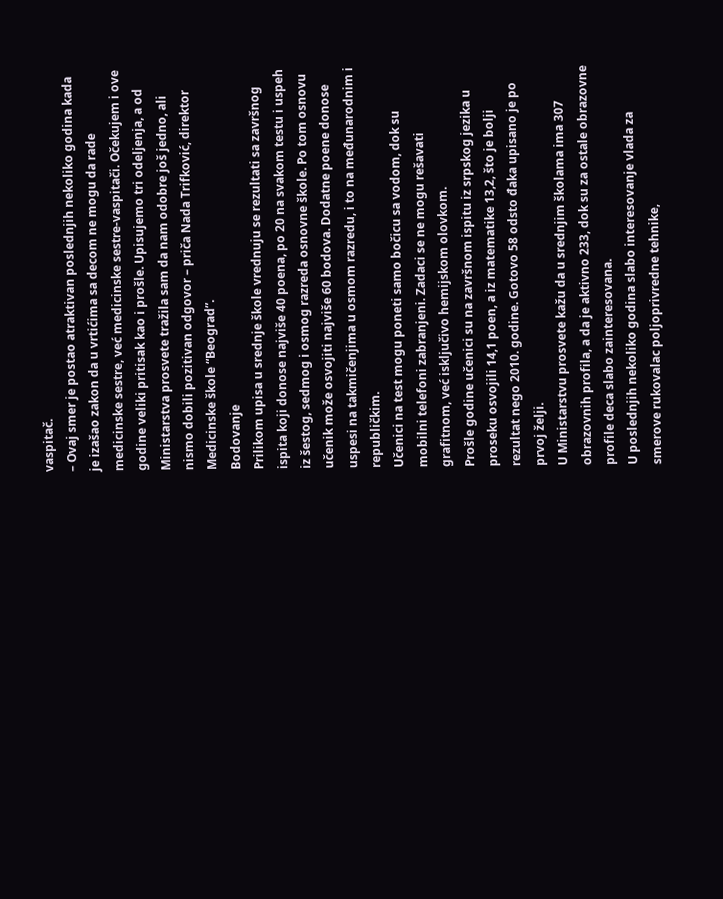vaspitač.
– Ovaj smer je postao atraktivan poslednjih nekoliko godina kada je izašao zakon da u vrtićima sa decom ne mogu da rade medicinske sestre, već medicinske sestre-vaspitači. Očekujem i ove godine veliki pritisak kao i prošle. Upisujemo tri odeljenja, a od Ministarstva prosvete tražila sam da nam odobre još jedno, ali nismo dobili pozitivan odgovor – priča Nada Trifković, direktor Medicinske škole “Beograd”.
Bodovanje
Prilikom upisa u srednje škole vrednuju se rezultati sa završnog ispita koji donose najviše 40 poena, po 20 na svakom testu i uspeh iz šestog, sedmog i osmog razreda osnovne škole. Po tom osnovu učenik može osvojiti najviše 60 bodova. Dodatne poene donose uspesi na takmičenjima u osmom razredu, i to na međunarodnim i republičkim.
Učenici na test mogu poneti samo bočicu sa vodom, dok su mobilni telefoni zabranjeni. Zadaci se ne mogu rešavati grafitnom, već isključivo hemijskom olovkom.
Prošle godine učenici su na završnom ispitu iz srpskog jezika u proseku osvojili 14,1 poen, a iz matematike 13,2, što je bolji rezultat nego 2010. godine. Gotovo 58 odsto đaka upisano je po prvoj želji.
U Ministarstvu prosvete kažu da u srednjim školama ima 307 obrazovnih profila, a da je aktivno 233, dok su za ostale obrazovne profile deca slabo zainteresovana.
U poslednjih nekoliko godina slabo interesovanje vlada za smerove rukovalac poljoprivredne tehnike,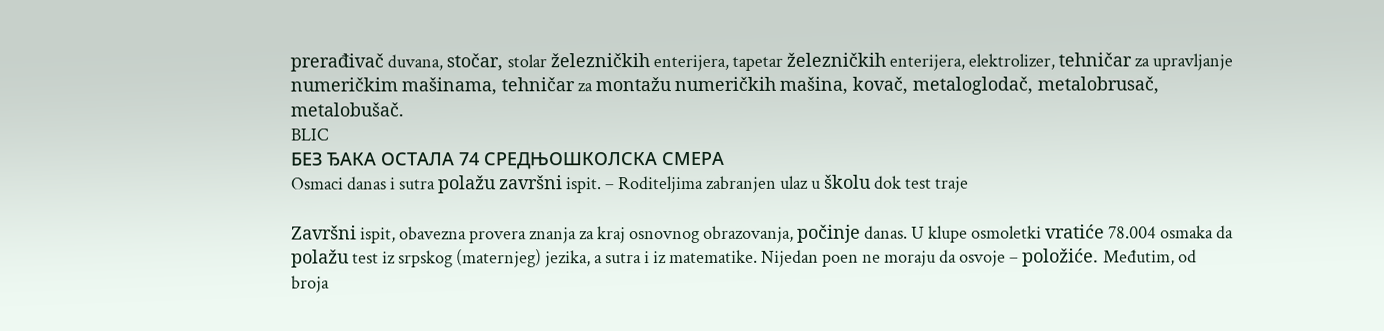prerađivač duvana, stočar, stolar železničkih enterijera, tapetar železničkih enterijera, elektrolizer, tehničar za upravljanje numeričkim mašinama, tehničar za montažu numeričkih mašina, kovač, metaloglodač, metalobrusač, metalobušač.
BLIC
БЕЗ ЂАКА ОСТАЛА 74 СРЕДЊОШКОЛСКА СМЕРА
Osmaci danas i sutra polažu završni ispit. – Roditeljima zabranjen ulaz u školu dok test traje

Završni ispit, obavezna provera znanja za kraj osnovnog obrazovanja, počinje danas. U klupe osmoletki vratiće 78.004 osmaka da polažu test iz srpskog (maternjeg) jezika, a sutra i iz matematike. Nijedan poen ne moraju da osvoje – položiće. Međutim, od broja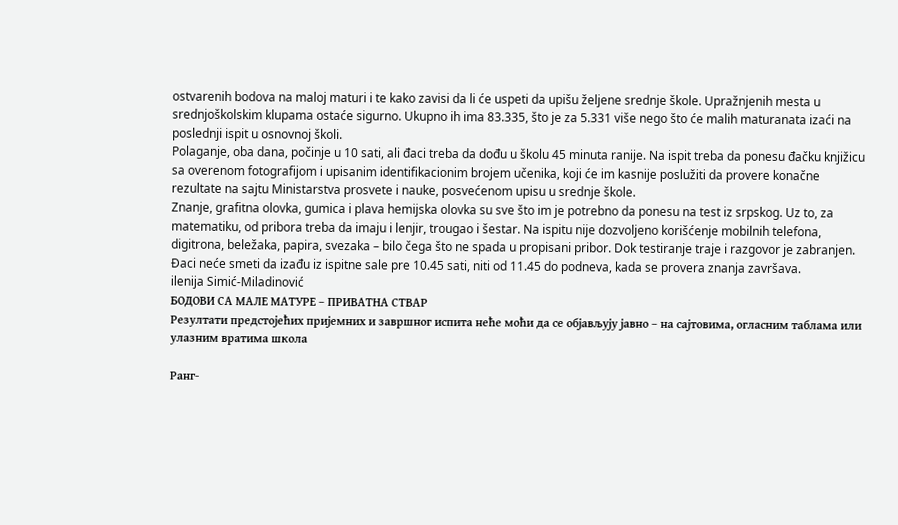ostvarenih bodova na maloj maturi i te kako zavisi da li će uspeti da upišu željene srednje škole. Upražnjenih mesta u srednjoškolskim klupama ostaće sigurno. Ukupno ih ima 83.335, što je za 5.331 više nego što će malih maturanata izaći na poslednji ispit u osnovnoj školi.
Polaganje, oba dana, počinje u 10 sati, ali đaci treba da dođu u školu 45 minuta ranije. Na ispit treba da ponesu đačku knjižicu sa overenom fotografijom i upisanim identifikacionim brojem učenika, koji će im kasnije poslužiti da provere konačne rezultate na sajtu Ministarstva prosvete i nauke, posvećenom upisu u srednje škole.
Znanje, grafitna olovka, gumica i plava hemijska olovka su sve što im je potrebno da ponesu na test iz srpskog. Uz to, za matematiku, od pribora treba da imaju i lenjir, trougao i šestar. Na ispitu nije dozvoljeno korišćenje mobilnih telefona, digitrona, beležaka, papira, svezaka – bilo čega što ne spada u propisani pribor. Dok testiranje traje i razgovor je zabranjen. Đaci neće smeti da izađu iz ispitne sale pre 10.45 sati, niti od 11.45 do podneva, kada se provera znanja završava.
ilenija Simić-Miladinović
БОДОВИ СА МАЛЕ МАТУРЕ – ПРИВАТНА СТВАР
Резултати предстојећих пријемних и завршног испита неће моћи да се објављују јавно – на сајтовима, огласним таблама или улазним вратима школа

Ранг-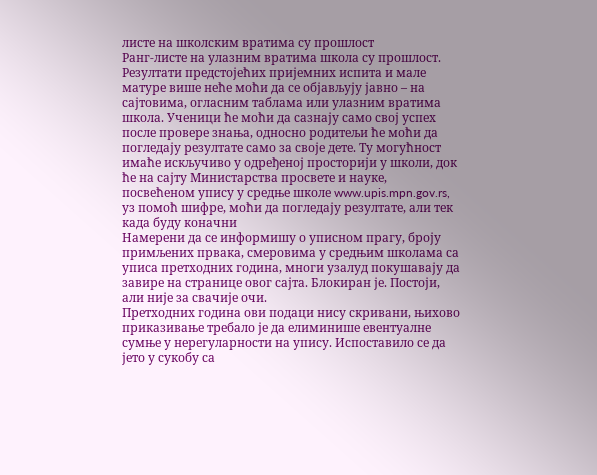листе на школским вратима су прошлост
Ранг-листе на улазним вратима школа су прошлост. Резултати предстојећих пријемних испита и мале матуре више неће моћи да се објављују јавно – на сајтовима, огласним таблама или улазним вратима школа. Ученици ће моћи да сазнају само свој успех после провере знања, односно родитељи ће моћи да погледају резултате само за своје дете. Ту могућност имаће искључиво у одређеној просторији у школи, док ће на сајту Министарства просвете и науке, посвећеном упису у средње школе www.upis.mpn.gov.rs, уз помоћ шифре, моћи да погледају резултате, али тек када буду коначни
Намерени да се информишу о уписном прагу, броју примљених првака, смеровима у средњим школама са уписа претходних година, многи узалуд покушавају да завире на странице овог сајта. Блокиран је. Постоји, али није за свачије очи.
Претходних година ови подаци нису скривани, њихово приказивање требало је да елиминише евентуалне сумње у нерегуларности на упису. Испоставило се да јето у сукобу са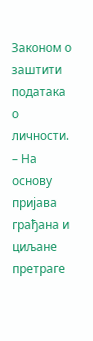Законом о заштити података о личности.
– На основу пријава грађана и циљане претраге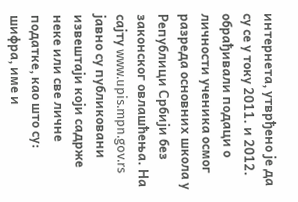интернета, утврђено је да су се у току 2011. и 2012. обрађивали подаци о личности ученика осмог разреда основних школа у Републици Србији без законског овлашћења. На сајту www.upis.mpn.gov.rs јавно су публиковани извештаји који садрже неке или све личне податке, као што су: шифра, име и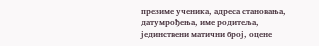презиме ученика, адреса становања, датумрођења, име родитеља, јединствени матични број, оцене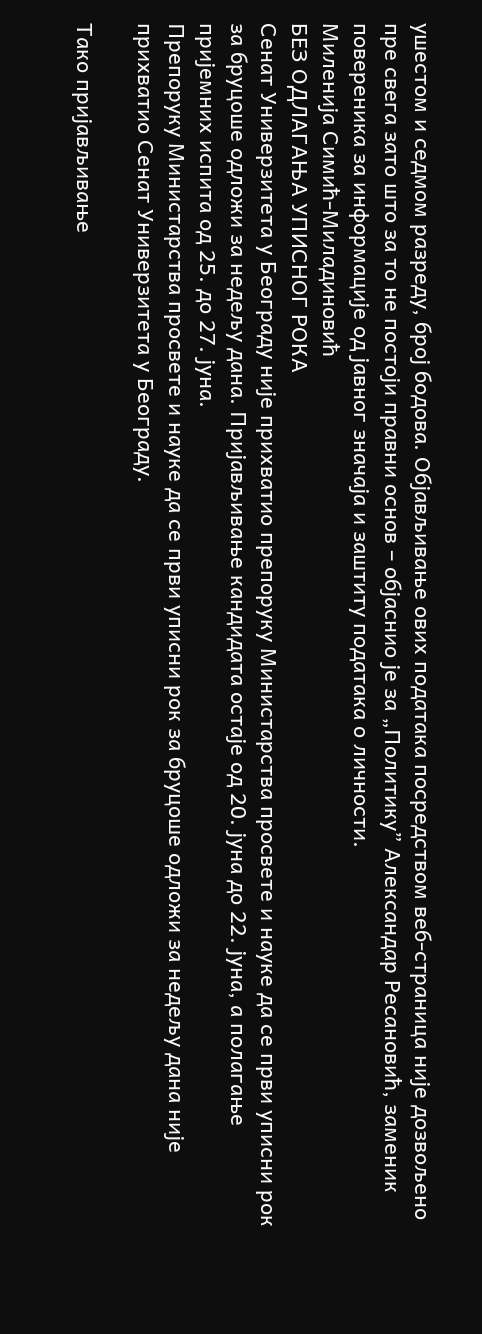ушестом и седмом разреду, број бодова. Објављивање ових података посредством веб-страница није дозвољено пре свега зато што за то не постоји правни основ – објаснио је за „Политику” Александар Ресановић, заменик повереника за информације од јавног значаја и заштиту података о личности.
Миленија Симић-Миладиновић
БЕЗ ОДЛАГАЊА УПИСНОГ РОКА
Сенат Универзитета у Београду није прихватио препоруку Министарства просвете и науке да се први уписни рок за бруцоше одложи за недељу дана. Пријављивање кандидата остаје од 20. јуна до 22. јуна, а полагање пријемних испита од 25. до 27. јуна.
Препоруку Министарства просвете и науке да се први уписни рок за бруцоше одложи за недељу дана није прихватио Сенат Универзитета у Београду.

Тако пријављивање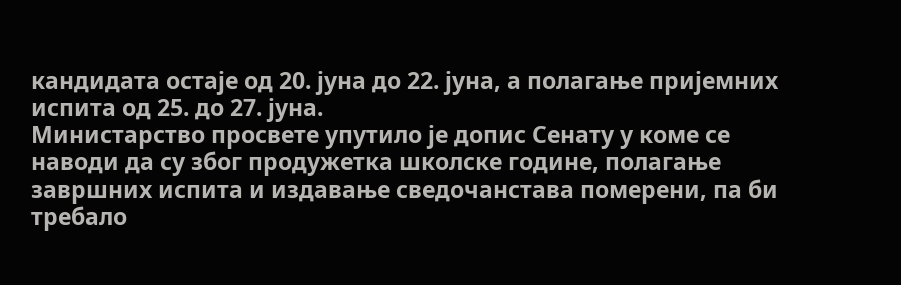кандидата остаје од 20. јуна до 22. јуна, а полагање пријемних испита од 25. до 27. јуна.
Министарство просвете упутило је допис Сенату у коме се наводи да су због продужетка школске године, полагање завршних испита и издавање сведочанстава померени, па би требало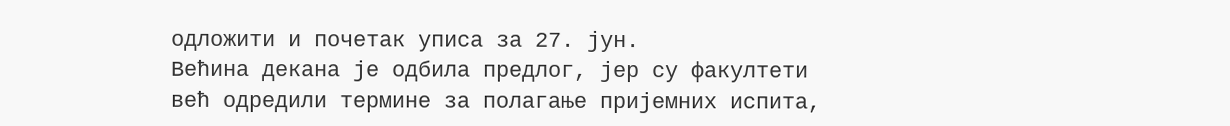одложити и почетак уписа за 27. јун.
Већина декана је одбила предлог, јер су факултети већ одредили термине за полагање пријемних испита,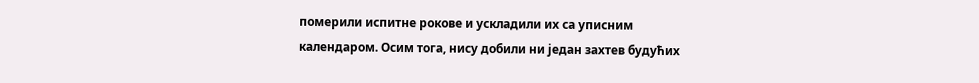померили испитне рокове и ускладили их са уписним календаром. Осим тога, нису добили ни један захтев будућих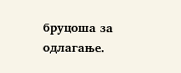бруцоша за одлагање.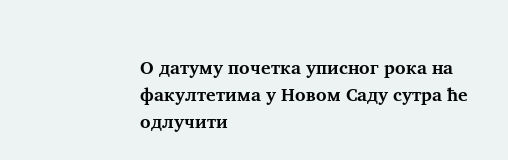О датуму почетка уписног рока на факултетима у Новом Саду сутра ће одлучити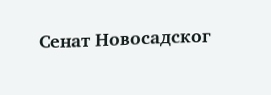Сенат Новосадског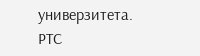универзитета.
РТС